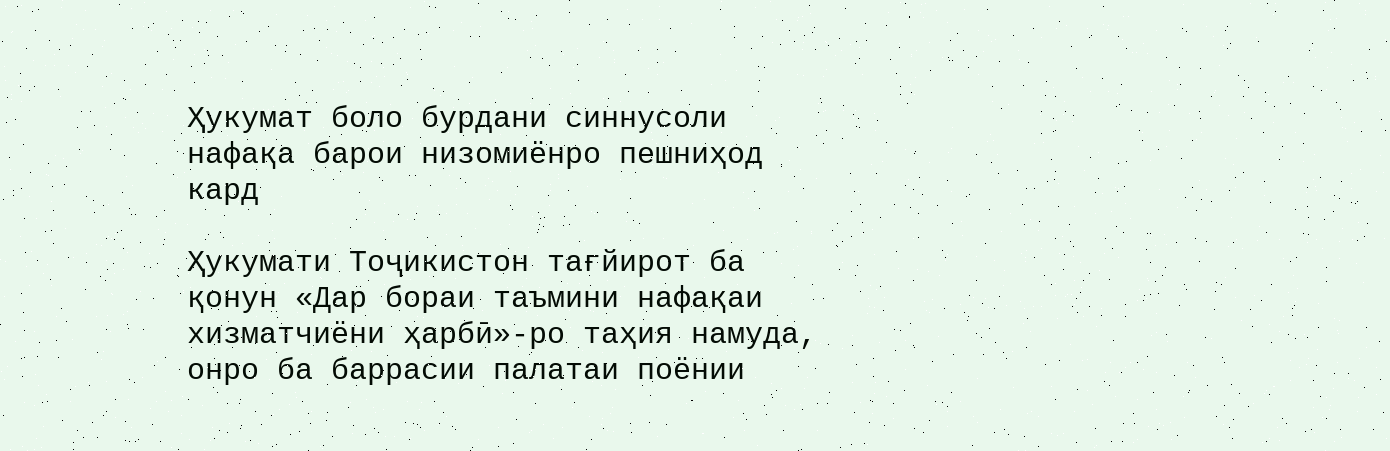Ҳукумат боло бурдани синнусоли нафақа барои низомиёнро пешниҳод кард

Ҳукумати Тоҷикистон тағйирот ба қонун «Дар бораи таъмини нафақаи хизматчиёни ҳарбӣ»-ро таҳия намуда, онро ба баррасии палатаи поёнии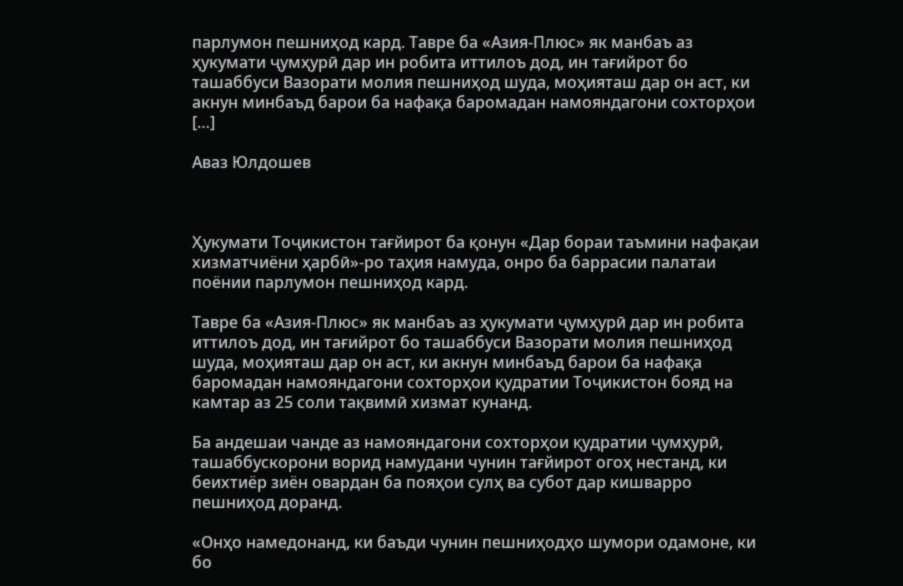парлумон пешниҳод кард. Тавре ба «Азия-Плюс» як манбаъ аз ҳукумати ҷумҳурӣ дар ин робита иттилоъ дод, ин тағийрот бо ташаббуси Вазорати молия пешниҳод шуда, моҳияташ дар он аст, ки акнун минбаъд барои ба нафақа баромадан намояндагони сохторҳои […]

Аваз Юлдошев



Ҳукумати Тоҷикистон тағйирот ба қонун «Дар бораи таъмини нафақаи хизматчиёни ҳарбӣ»-ро таҳия намуда, онро ба баррасии палатаи поёнии парлумон пешниҳод кард.

Тавре ба «Азия-Плюс» як манбаъ аз ҳукумати ҷумҳурӣ дар ин робита иттилоъ дод, ин тағийрот бо ташаббуси Вазорати молия пешниҳод шуда, моҳияташ дар он аст, ки акнун минбаъд барои ба нафақа баромадан намояндагони сохторҳои қудратии Тоҷикистон бояд на камтар аз 25 соли тақвимӣ хизмат кунанд.

Ба андешаи чанде аз намояндагони сохторҳои қудратии ҷумҳурӣ, ташаббускорони ворид намудани чунин тағйирот огоҳ нестанд, ки беихтиёр зиён овардан ба пояҳои сулҳ ва субот дар кишварро пешниҳод доранд.

«Онҳо намедонанд, ки баъди чунин пешниҳодҳо шумори одамоне, ки бо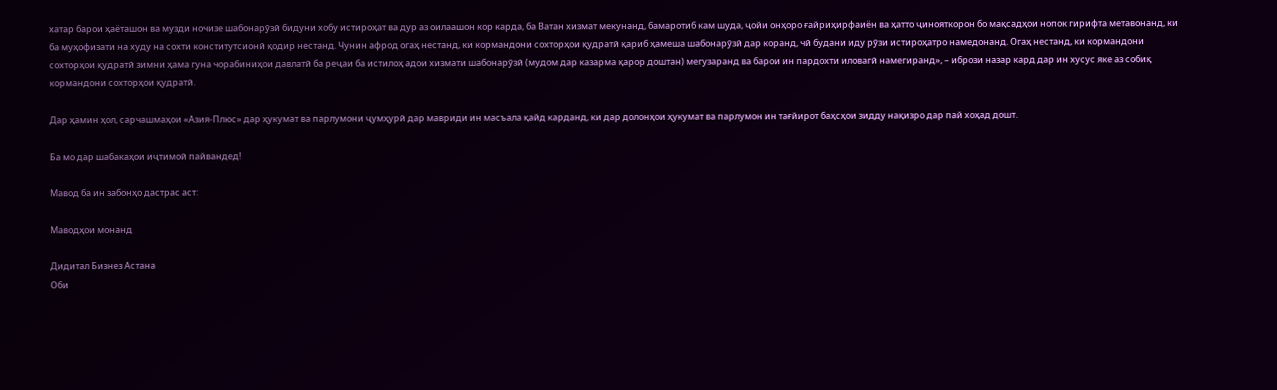хатар барои ҳаёташон ва музди ночизе шабонарӯзӣ бидуни хобу истироҳат ва дур аз оилаашон кор карда, ба Ватан хизмат мекунанд, бамаротиб кам шуда, ҷойи онҳоро ғайриҳирфаиён ва ҳатто ҷинояткорон бо мақсадҳои нопок гирифта метавонанд, ки ба муҳофизати на худу на сохти конститутсионӣ қодир нестанд. Чунин афрод огаҳ нестанд, ки кормандони сохторҳои қудратӣ қариб ҳамеша шабонарӯзӣ дар коранд, чӣ будани иду рӯзи истироҳатро намедонанд. Огаҳ нестанд, ки кормандони сохторҳои қудратӣ зимни ҳама гуна чорабиниҳои давлатӣ ба реҷаи ба истилоҳ адои хизмати шабонарӯзӣ (мудом дар казарма қарор доштан) мегузаранд ва барои ин пардохти иловагӣ намегиранд», – ибрози назар кард дар ин хусус яке аз собиқ кормандони сохторҳои қудратӣ.

Дар ҳамин ҳол, сарчашмаҳои «Азия-Плюс» дар ҳукумат ва парлумони ҷумҳурӣ дар мавриди ин масъала қайд карданд, ки дар долонҳои ҳукумат ва парлумон ин тағйирот баҳсҳои зидду нақизро дар пай хоҳад дошт.

Ба мо дар шабакаҳои иҷтимоӣ пайвандед!

Мавод ба ин забонҳо дастрас аст:

Маводҳои монанд

Дидитал Бизнез Астана
Оби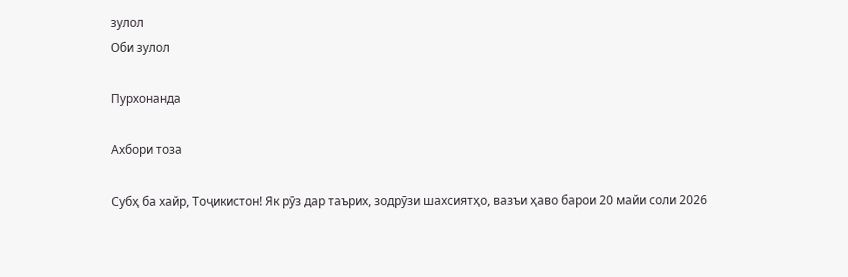зулол
Оби зулол

Пурхонанда

Ахбори тоза

Субҳ ба хайр, Тоҷикистон! Як рӯз дар таърих, зодрӯзи шахсиятҳо, вазъи ҳаво барои 20 майи соли 2026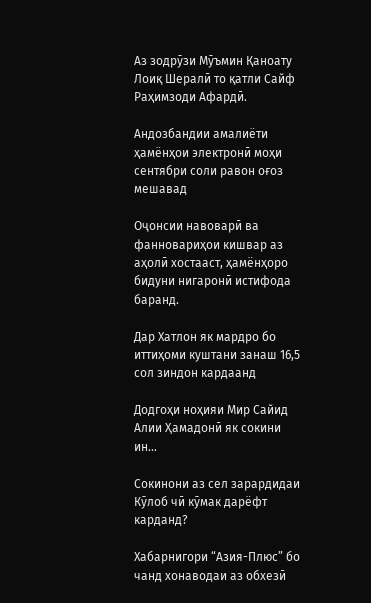Аз зодрӯзи Мӯъмин Қаноату Лоиқ Шералӣ то қатли Сайф Раҳимзоди Афардӣ.

Андозбандии амалиёти ҳамёнҳои электронӣ моҳи сентябри соли равон оғоз мешавад

Оҷонсии навоварӣ ва фанновариҳои кишвар аз аҳолӣ хостааст, ҳамёнҳоро бидуни нигаронӣ истифода баранд.

Дар Хатлон як мардро бо иттиҳоми куштани занаш 16,5 сол зиндон кардаанд

Додгоҳи ноҳияи Мир Сайид Алии Ҳамадонӣ як сокини ин...

Сокинони аз сел зарардидаи Кӯлоб чӣ кӯмак дарёфт карданд?

Хабарнигори “Азия-Плюс” бо чанд хонаводаи аз обхезӣ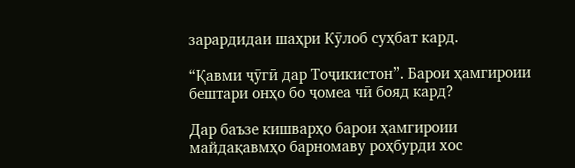зарардидаи шаҳри Кӯлоб суҳбат кард.

“Қавми ҷӯгӣ дар Тоҷикистон”. Барои ҳамгироии бештари онҳо бо ҷомеа чӣ бояд кард?

Дар баъзе кишварҳо барои ҳамгироии майдақавмҳо барномаву роҳбурди хос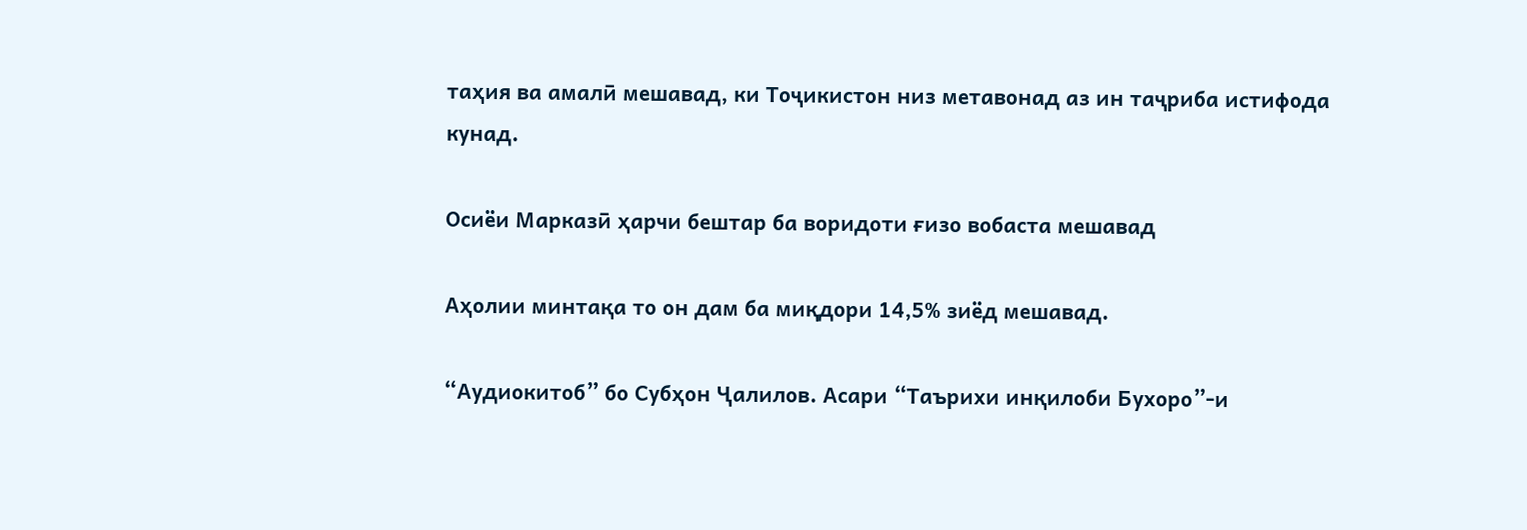таҳия ва амалӣ мешавад, ки Тоҷикистон низ метавонад аз ин таҷриба истифода кунад.

Осиёи Марказӣ ҳарчи бештар ба воридоти ғизо вобаста мешавад

Аҳолии минтақа то он дам ба миқдори 14,5% зиёд мешавад.

“Аудиокитоб” бо Субҳон Ҷалилов. Асари “Таърихи инқилоби Бухоро”-и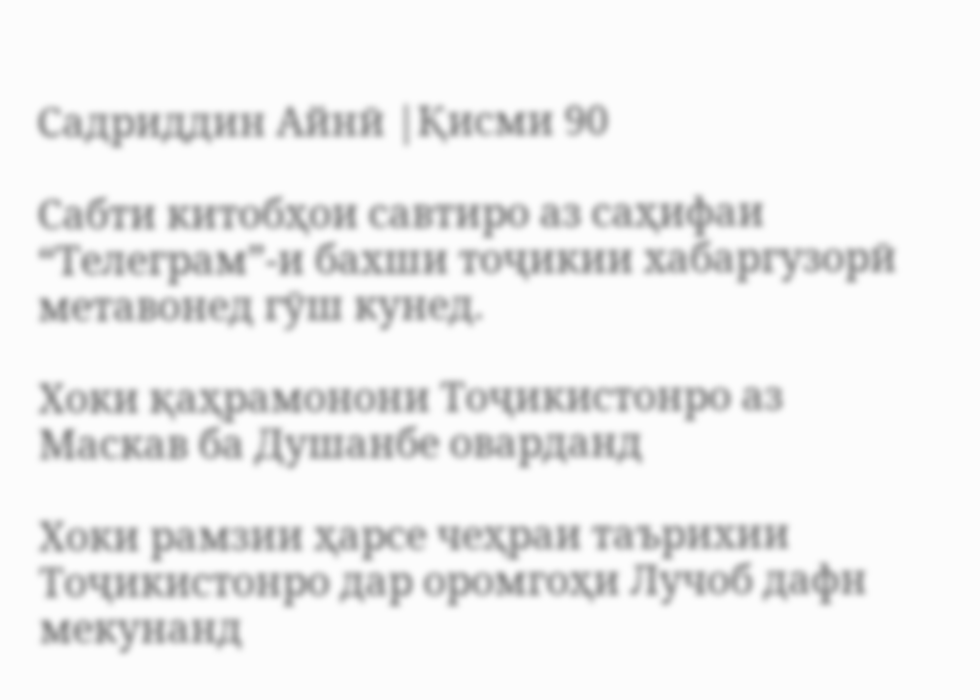Садриддин Айнӣ |Қисми 90

Cабти китобҳои савтиро аз саҳифаи “Телеграм”-и бахши тоҷикии хабаргузорӣ метавонед гӯш кунед.

Хоки қаҳрамонони Тоҷикистонро аз Маскав ба Душанбе оварданд

Хоки рамзии ҳарсе чеҳраи таърихии Тоҷикистонро дар оромгоҳи Лучоб дафн мекунанд